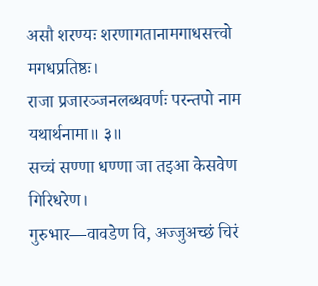असौ शरण्यः शरणागतानामगाधसत्त्वो मगधप्रतिष्ठः।
राजा प्रजारञ्जनलब्धवर्णः परन्तपो नाम यथार्थनामा॥ ३॥
सच्चं सण्णा धण्णा जा तइआ केसवेण गिरिधरेण।
गुरुभार—वावडेण वि, अज्जुअच्छं चिरं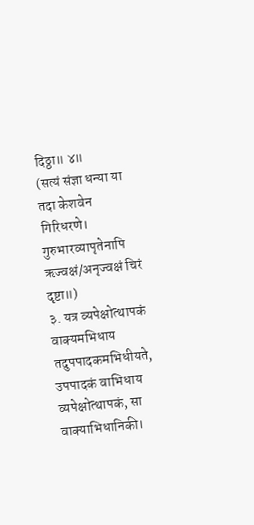दिठ्ठा॥ ४॥
(सत्यं संज्ञा धन्या या तदा केशवेन गिरिधरणे।
गुरुभारव्यापृतेनापि ऋज्वक्षं/अनृज्वक्षं चिरं दृष्टा॥)
३. यत्र व्यपेक्षोत्थापकं वाक्यमभिधाय तदुपपादकमभिधीयते, उपपादकं वाभिधाय व्यपेक्षोत्थापकं, सा वाक्याभिधानिकी।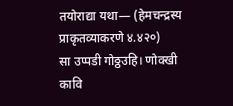तयोराद्या यथा— (हेमचन्द्रस्य प्राकृतव्याकरणे ४.४२०)
सा उप्पडी गोठ्ठउहि। णोक्खी कावि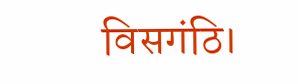विसगंठि।